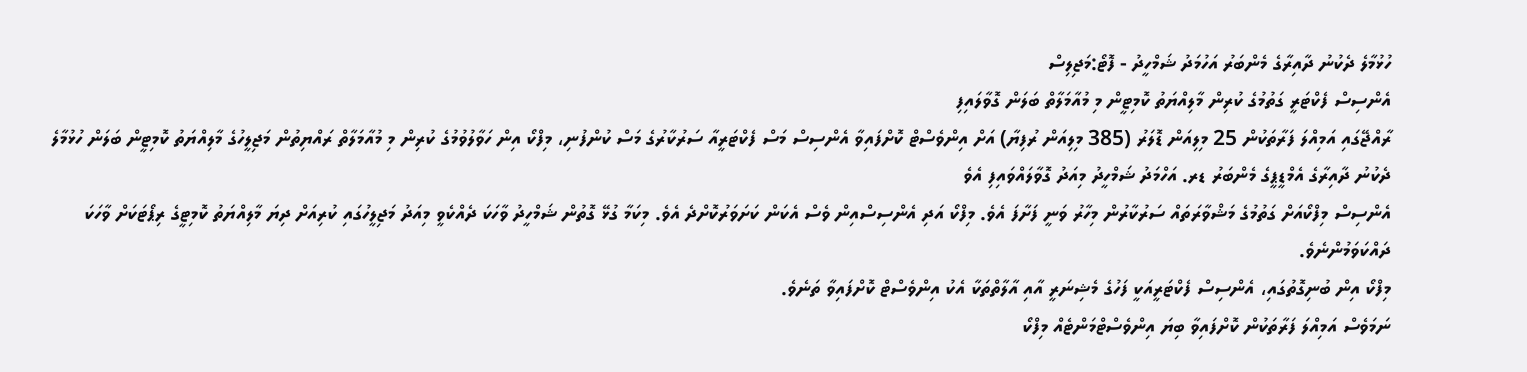ހުޅުމާލެ ދެކުނު ދާއިރާގެ މެންބަރު އަހުމަދު ޝަމްހީދު - ފޮޓޯ:މަޖިލިސް
އެންސިސް ފެކްޓަރީ ގަތުމުގެ ކުރިން މާލިއްޔަތު ކޮމިޓީން މި މުއާމަލާތް ބަލަން ގޮވާލައިފި
ރާއްޖޭގައި އަމިއްލަ ފަރާތަކުން 25 މިލިއަން ޑޮލަރު (385 މިލިއަން ރުފިޔާ) އަށް އިންވެސްޓް ކޮށްފައިވާ އެންސިސް މަސް ފެކްޓަރީއާ ސަރުކާރުގެ މަސް ކުންފުނި، މިފްކޯ އިން ހަވާލުވުމުގެ ކުރިން މި މުއާމަލާތް ރައްޔިތުން މަޖިލީހުގެ މާލިއްޔަތު ކޮމިޓީން ބަލަން ހުޅުމާލެ ދެކުނު ދާއިރާގެ އެމްޑީޕީގެ މެންބަރު ޑރ. އަހްމަދު ޝަމްހީދު މިއަދު ގޮވާލައްވައިފި އެވެ
އެންސިސް މިފްކޯއަށް ގަތުމުގެ މަޝްވާރަތައް ސަރުކާރުން މިހާރު ވަނީ ފަށާފަ އެވެ. މިފްކޯ އަދި އެންސިސްއިން ވެސް އެކަން ކަށަވަރުކޮށްދެ އެވެ. މިކަމާ ގުޅޭ ގޮތުން ޝަމްހީދު ވާހަކަ ދެއްކެވީ މިއަދު މަޖިލީހުގައި ކުރިއަށް ދިޔަ މާލިއްޔަތު ކޮމިޓީގެ ރިޕޯޓަކަށް ވާހަކަ ދައްކަވަމުންނެވެ.
މިފްކޯ އިން ބުނިގޮތުގައި، އެންސިސް ފެކްޓަރީއަކީ ފަހުގެ މެޝިނަރީ އާއި އާލާތްތަކާ އެކު އިންވެސްޓް ކޮށްފައިވާ ތަނެވެ.
ނަމަވެސް އަމިއްލަ ފަރާތަކުން ކޮށްފައިވާ ބިޔަ އިންވެސްޓްމަންޓެއް މިފްކޯ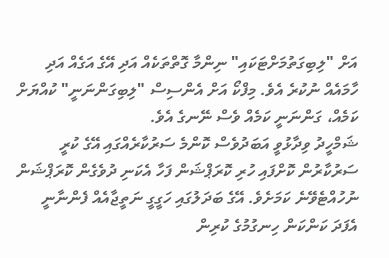އަށް "ލިބިގަތުމަށްޓަކައި" ނިންމާ ގޮތްތަކެއް އަދި އޭގެ އަގެއް އަދި ހާމައެއް ނުކުރެ އެވެ. މިފްކޯ އަށް އެންސިސް "ލިބިގަންނަނީ" ކުއްޔަށް ކަމެއް، ގަންނަނީ ކަމެއް ވެސް ނޭނގެ އެވެ.
ޝަމްހީދު ވިދާޅުވީ އަބަދުވެސް ކޮންމެ ސަރުކާރެއްގައި އޭގެ ކުރީ ސަރުކާރުން ކޮށްފައި ހުރި ކޮރަޕްޝަން ފަހާ އެކަނި ދުވެގެން ކޮރަޕްޝަން ނުހުއްޓެވޭނެ ކަމަށެވެ. އޭގެ ބަދަލުގައި ހަގީގީ ނަތީޖާއެއް ފެންނާނީ އެފަދަ ކަންކަން ހިނގުމުގެ ކުރިން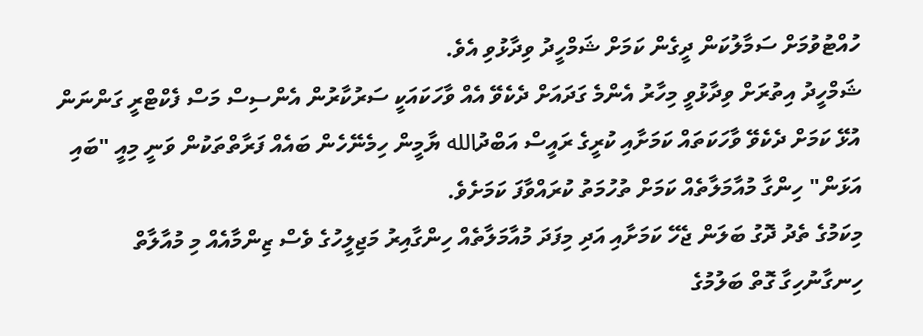ހުއްޓުވުމަށް ސަމާލުކަން ދީގެން ކަމަށް ޝަމްހީދު ވިދާޅުވި އެވެ.
ޝަމްހީދު އިތުރަށް ވިދާޅުވީ މިހާރު އެންމެ ގަދައަށް ދެކެވޭ އެއް ވާހަކައަކީ ސަރުކާރުން އެންސިސް މަސް ފެކްޓްރީ ގަންނަން އުޅޭ ކަމަށް ދެކެވޭ ވާހަކަތައް ކަމަށާއި ކުރީގެ ރައީސް އަބްދުالله ޔާމީން ހިމެނޭހެން ބައެއް ފަރާތްތަކުން ވަނީ މިއީ "ބައި އަޅަން" ހިންގާ މުއާމަލާތެއް ކަމަށް ތުހުމަތު ކުރައްވާފަ ކަމަށެވެ.
މިކަމުގެ ތެދު ދޮގު ބަލަން ޖެހޭ ކަމަށާއި އަދި މިފަދަ މުއާމަލާތެއް ހިންގާއިރު މަޖިލީހުގެ ވެސް ޒިންމާއެއް މި މުއާލާތް ހިނގާނުހިގާ ގޮތް ބަލުމުގެ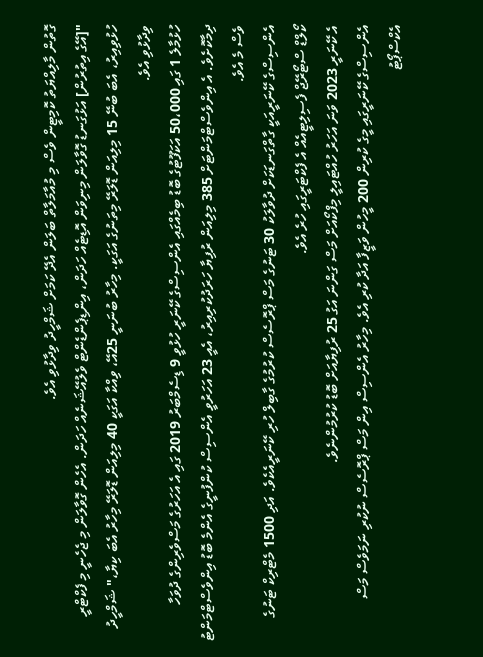ގޮތުން މާލިއްޔަތު ކޮމިޓީން ވެސް މި މުއާމަލާތް ބަލަން އެދޭ ކަމަށް ޝަމްހީދު ވިދާޅުވި އެވެ.
"[އޭގެ އިތުރުން] އަޅުގަނޑު ގޮވާލަން މިނިވަން އޮޑިޓެއް ހަދަން، އިންޑިޕެންޑެންޓް ވެލުއޭޝަނެއް ހަދަން. އެހެން ގޮވާލަން މި ޖެހެނީ މި ފެކްޓްރީ ހުޅުވިއިރު، އެބަ ބުނޭ 15 މިލިއަން ޑޮލަރޭ މިތަނުގެ އަގަކީ. މިހާރު ބުނަނީ 25އޭ، ވިއްކާ އަގަކީ 40 މިލިއަން ޑޮލަރޭ މިހާރު އެބަ ކިޔާ،" ޝަމްހީދު ވިދާޅުވި އެވެ.
ހުޅުމާލެ 1 ގައި 50،000 އަކަފޫޓުގެ ބޮޑު ބިމެއްގައި އެންސިސްގެ ކޭނަރީ ހުޅުވީ 9 ޑިސެމްބަރު 2019 ގައި އެ އަހަރުގެ މަސްވެރިންގެ ދުވަހާ ދިމާކޮށެވެ. އެ އިންވެސްޓްމަންޓަށް 385 މިލިއަން ރުފިޔާ ހަރަދުކުރިއިރު، އެއީ 23 އަހަރުވީ އެންސިސް ކުންފުނީގެ އެންމެ ބޮޑު އިންވެސްޓްމަންޓު ވެސް މެ އެވެ.
އެންސިސްގެ ކޭނަރީއަކީ ގާތްގަނޑަކަށް ދުވާލަކު 30 ޓަނުގެ މަސް ޕްރޮސެސް ކުރުމުގެ ގާބިލް ހުރި ކޭނަރީއެކެވެ. އަދި 1500 މެޓްރިކް ޓަނުގެ ކޯލްޑް ސްޓޯރޭޖް ފެސިލިޓީއެއް އެ ފެކްޓަރީގައި ހުރެ އެވެ.
އެ ކޭނަރީ 2023 ވަނަ އަހަރު ހުއްޓައިލީ މިފްކޯއަށް މަސް ގަންނަ އަގު 25 ރުފިޔާއަށް ބޮޑު ކުރުމުންނެވެ.
އެންސިސްގެ ކޭނަރީގައި މީގެ ކުރިން 200 މީހުން ވަޒީފާ އަދާ ކުރި އެވެ. މިހާރު އެންސިސް އިން މަސް ޕްރޮސެސް ނުކުރި ނަމަވެސް މަސް އެކްސްޕޯޓު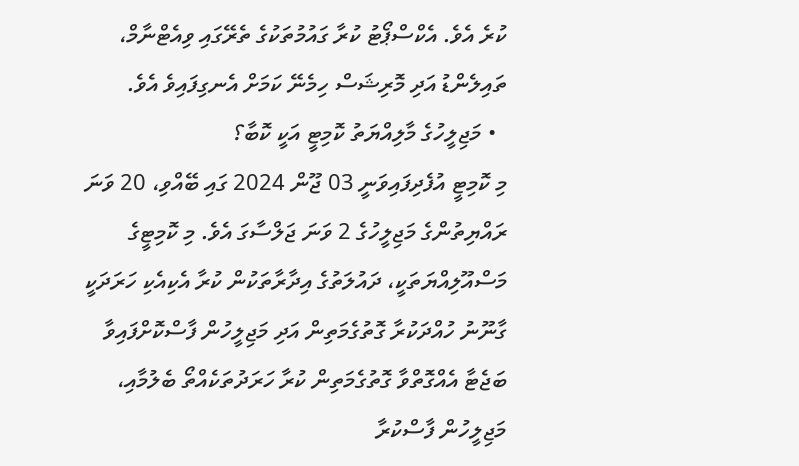ކުރެ އެވެ. އެކްސްޕޯޓު ކުރާ ގައުމުތަކުގެ ތެރޭގައި ވިއެޓްނާމް، ތައިލެންޑު އަދި މޮރިޝަސް ހިމެނޭ ކަމަށް އެނގިފައިވެ އެވެ.
  • މަޖިލީހުގެ މާލިއްޔަތު ކޮމިޓީ އަކީ ކޮބާ؟
މި ކޮމިޓީ އުފެދިފައިވަނީ 03 ޖޫން 2024 ގައި ބޭއްވި، 20 ވަނަ ރައްޔިތުންގެ މަޖިލީހުގެ 2 ވަނަ ޖަލްސާގަ އެވެ. މި ކޮމިޓީގެ މަސްއޫލިއްޔަތަކީ، ދައުލަތުގެ އިދާރާތަކުން ކުރާ އެކިއެކި ހަރަދަކީ ގާނޫނު ހުއްދަކުރާ ގޮތުގެމަތިން އަދި މަޖިލީހުން ފާސްކޮށްފައިވާ ބަޖެޓާ އެއްގޮތްވާ ގޮތުގެމަތިން ކުރާ ހަރަދުތަކެއްތޯ ބެލުމާއި، މަޖިލީހުން ފާސްކުރާ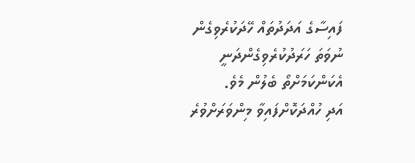ފައިސާގެ އަދަދުތައް ހޭދަކުރެވިގެން ނުވަތަ ހަރަދުކުރެވިގެންދަނީ އެކަންކަމަށްތޯ ބެލުން މެވެ.
އަދި ހުއްދަކޮށްފައިވާ މިންވަރަށްވުރެ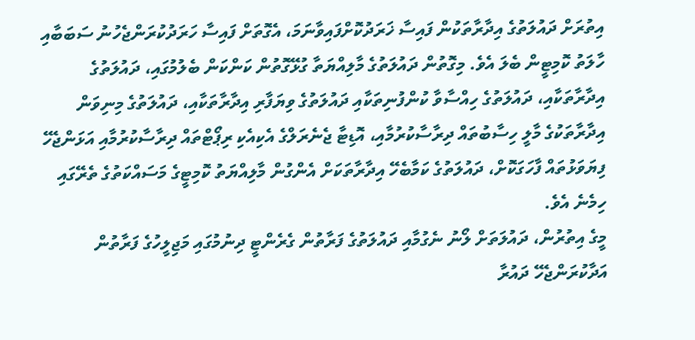އިތުރަށް ދައުލަތުގެ އިދާރާތަކުން ފައިސާ ޚަރަދުކޮށްފައިވާނަމަ، އެގޮތަށް ފައިސާ ހަރަދުކުރަންޖެހުނު ސަބަބާއި ހާލަތު ކޮމިޓީން ބެލަ އެވެ. މިގޮތުން ދައުލަތުގެ މާލިއްޔަތާ ގުޅޭގޮތުން ކަންކަން ބެލުމުގައި، ދައުލަތުގެ އިދާރާތަކާއި، ދައުލަތުގެ ހިއްސާވާ ކުންފުނިތަކާއި ދައުލަތުގެ ވިޔަފާރި އިދާރާތަކާއި، ދައުލަތުގެ މިނިވަން އިދާރާތަކުގެ މާލީ ހިސާބުތައް ދިރާސާކުރުމާއި، އޮޑިޓާ ޖެނެރަލްގެ އެކިއެކި ރިޕޯޓްތައް ދިރާސާކުރުމާއި އަޅަންޖެހޭ ފިޔަވަޅުތައް ފާހަގަކޮށް، ދައުލަތުގެ ކަމާބެހޭ އިދާރާތަކަށް އެންގުން މާލިއްޔަތު ކޮމިޓީގެ މަސައްކަތުގެ ތެރޭގައި ހިމެނެ އެވެ.
މީގެ އިތުރުން، ދައުލަތަށް ލޯނު ނެގުމާއި ދައުލަތުގެ ފަރާތުން ގެރެންޓީ ދިނުމުގައި މަޖިލީހުގެ ފަރާތުން އަދާކުރަންޖެހޭ ދައުރާ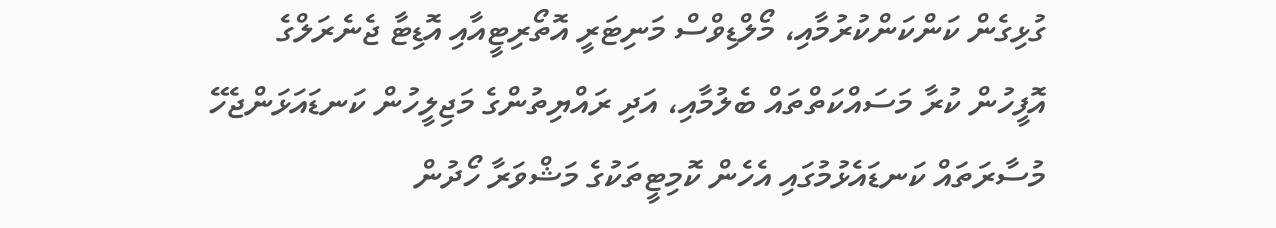ގުޅިގެން ކަންކަންކުރުމާއި، މޯލްޑިވްސް މަނިޓަރީ އޮތޯރިޓީއާއި އޮޑިޓާ ޖެނެރަލްގެ އޮފީހުން ކުރާ މަސައްކަތްތައް ބެލުމާއި، އަދި ރައްޔިތުންގެ މަޖިލީހުން ކަނޑައަޅަންޖެހޭ މުސާރަތައް ކަނޑައެޅުމުގައި އެހެން ކޮމިޓީތަކުގެ މަޝްވަރާ ހޯދުން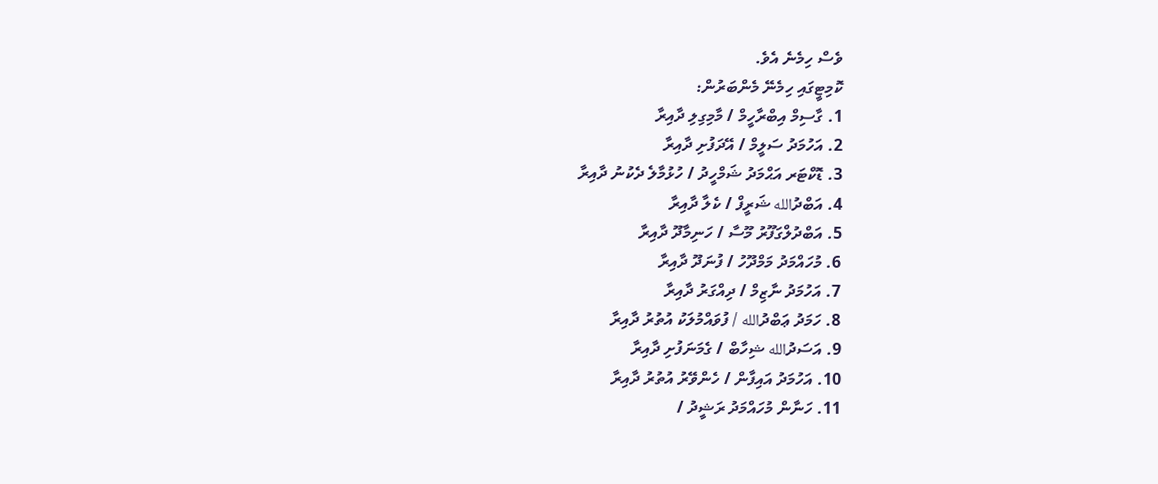ވެސް ހިމެނެ އެވެ.
ކޮމިޓީގައި ހިމެނޭ މެންބަރުން:
1. ގާސިމް އިބްރާހީމް / މާމިގިލި ދާއިރާ
2. އަހުމަދު ސަލީމް / އޭދަފުށި ދާއިރާ
3. ޑޮކްޓަރ އަޙްމަދު ޝަމްހީދު / ހުޅުމާލެ ދެކުނު ދާއިރާ
4. އަބްދުالله ޝަރީފް / ކެލާ ދާއިރާ
5. އަބްދުލްގަފޫރު މޫސާ / ހަނިމާދޫ ދާއިރާ
6. މުހައްމަދު މަމްދޫހު / ފުނަދޫ ދާއިރާ
7. އަހުމަދު ނާޒިމް / ދިއްގަރު ދާއިރާ
8. ހަމަދު ޢަބްދުالله / ފުވައްމުލަކު އުތުރު ދާއިރާ
9. އަސަދުالله ޝިހާބް / ގެމަނަފުށި ދާއިރާ
10. އަހުމަދު އައިފާން / ހެންވޭރު އުތުރު ދާއިރާ
11. ހަނާން މުހައްމަދު ރަޝީދު /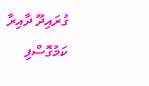ގުރައިދޫ ދާއިރާ
ކަމުގޮސްފި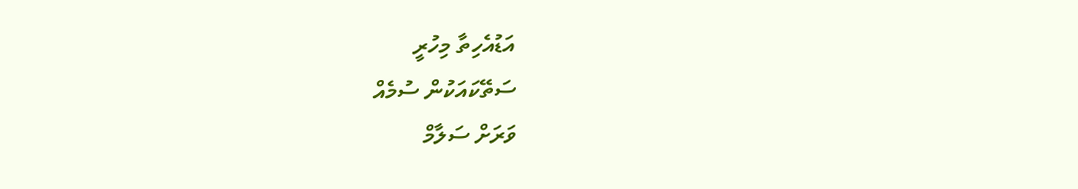އަޑުއެހިތާ މިހުރީ
ސަތޭކައަކުން ސުމެއް
ވަރަށް ސަލާމް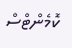ކޮމެންޓްސް